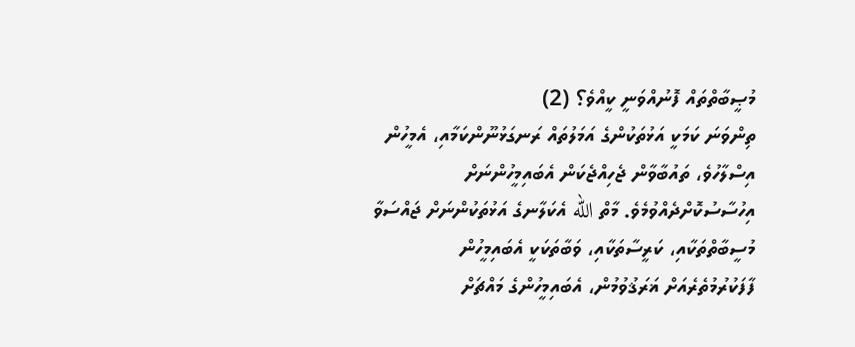މުޞީބާތްތައް ފޮނުއްވަނީ ކީއްވެ؟ (2)
ތިންވަނަ ކަމަކީ އަޅުތަކުންގެ އަމަލުތައް ރަނގަޅުނޫންކަމާއި، އެމީހުން އިސްލާހުވެ، ތައުބާވާން ޖެހިއްޖެކަން އެބައިމީހުންނަށް އިހުސާސުކޮށްދެއްވުމެވެ. މާތް الله އެކަލާނގެ އަޅުތަކުންނަށް ޖައްސަވާ މުސީބާތްތަކާއި، ކަރީސާތަކާއި، ވަބާތަކަކީ އެބައިމީހުން ފާފަކުރުމުތެރެއަށް ޣަރަޤުވުމުން، އެބައިމީހުންގެ މައްޗަށް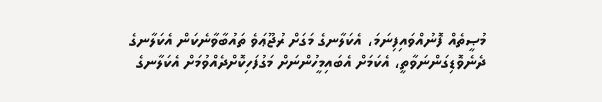މުޞީތެއް ފޮނުއްވައިފިނަމަ، އެކަލާނގެ މަގަށް ރުޖޫޢަވެ ތައުބާވާނެކަން އެކަލާނގެ ދެނެވޮޑިގަންނަވާތީ، އެކަމަށް އެބައިމީހުންނަށް މަގުފަހިކޮށްދެއްވުމަށް އެކަލާނގެ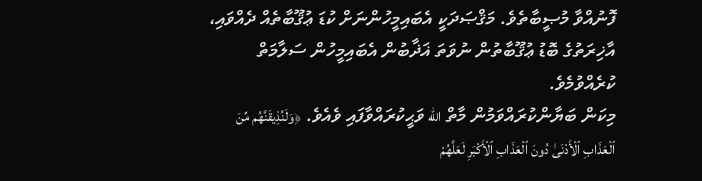ފޮނުއްވާ މުޞީބާތެވެ. މަޤްޞަދަކީ އެބައިމީހުންނަށް ކުޑަ ޢުޤޫބާތެއް ދެއްވައި، އާޚިރަތުގެ ބޮޑު ޢުޤޫބާތުން ނުވަތަ ޣަޛާބުން އެބައިމީހުން ސަލާމަތް ކުރެއްވުމެވެ.
މިކަން ބަޔާންކުރައްވަމުން މާތް الله ވަޙީކުރައްވާފައި ވެއެވެ. ﴿وَلَنُذِيقَنَّهُم مِّنَ ٱلْعَذَابِ ٱلْأَدْنَىٰ دُونَ ٱلْعَذَابِ ٱلْأَكْبَرِ لَعَلَّهُمْ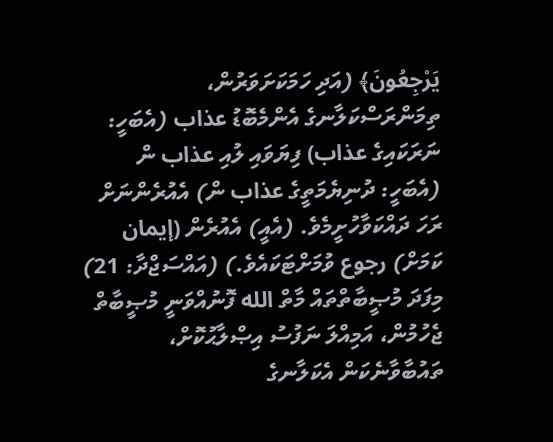يَرْجِعُونَ﴾ (އަދި ހަމަކަށަވަރުން، ތިމަންރަސްކަލާނގެ އެންމެބޮޑު عذاب (އެބަހީ: ނަރަކައިގެ عذاب) ފިޔަވައި ލުއި عذاب ން (އެބަހީ: ދުނިޔެމަތީގެ عذاب ން) އެއުރެންނަށް ރަހަ ދައްކަވާހުށީމެވެ. (އެއީ) އެއުރެން (إيمان ކަމަށް) رجوع ވުމަށްޓަކައެވެ.) (އައްސަޖްދާ: 21)
މިފަދަ މުޞީބާތްތައް މާތް الله ފޮނުއްވަނީ މުޞީބާތް ޖެހުމުން، އަމިއްލަ ނަފުސު އިޞްލާޙުކޮށް، ތައުބާވާނެކަން އެކަލާނގެ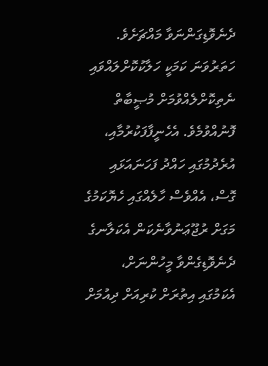ދެނެވޮޑިގަންނަވާ މައްޗަށެވެ.
ހަތަރުވަނަ ކަމަކީ ހަލާކުކޮށްލައްވައި ނެތިކޮށްލެއްވުމަށް މުޞީބާތް ފޮނުއްވުމެވެ. އެހެނީފާފަކުރުމާއި، އުރެދުމުގައި ހައްދު ފަހަނައަޅައި ގޮސް، އެއްވެސް ހާލެއްގައި ހެޔޮކަމުގެ މަގަށް ރުޖޫޢަނުވާނެކަން އެކަލާނގެ ދެނެވޮޑިގެންވާ މީހުންނަށް، އެކަމުގައި އިތުރަށް ކުރިއަށް ދިއުމަށް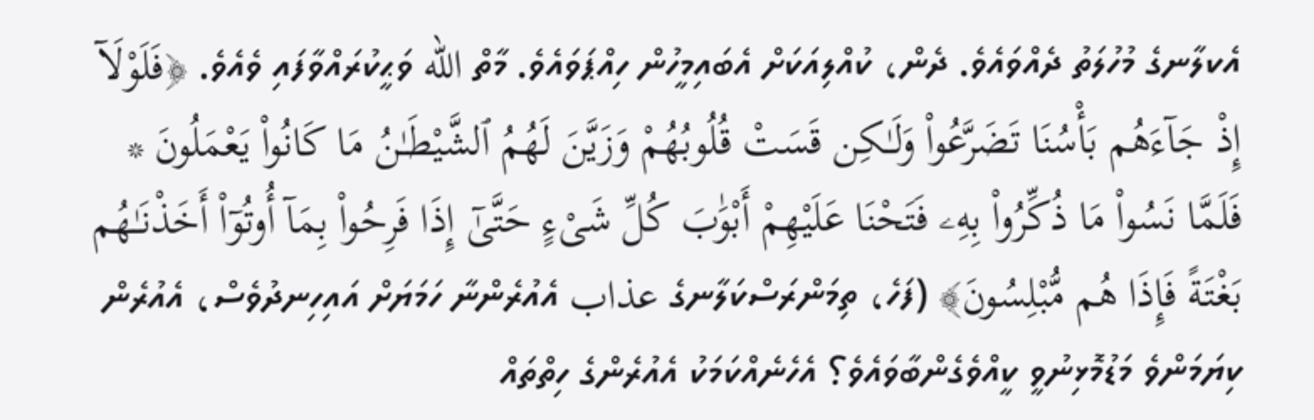އެކލާނގެ މުހުލަތު ދެއްވައެވެ. ދެން، ކުއްލިއަކަށް އެބައިމީހުން ހިއްޕަވައެވެ. މާތް الله ވަޙީކުރައްވާފައި ވެއެވެ. ﴿فَلَوْلَآ إِذْ جَآءَهُم بَأْسُنَا تَضَرَّعُوا۟ وَلَـٰكِن قَسَتْ قُلُوبُهُمْ وَزَيَّنَ لَهُمُ ٱلشَّيْطَـٰنُ مَا كَانُوا۟ يَعْمَلُونَ * فَلَمَّا نَسُوا۟ مَا ذُكِّرُوا۟ بِهِۦ فَتَحْنَا عَلَيْهِمْ أَبْوَ‌ٰبَ كُلِّ شَىْءٍ حَتَّىٰٓ إِذَا فَرِحُوا۟ بِمَآ أُوتُوٓا۟ أَخَذْنَـٰهُم بَغْتَةً فَإِذَا هُم مُّبْلِسُونَ﴾ (ފަހެ، ތިމަންރަސްކަލާނގެ عذاب އެއުރެންނާ ހަމަޔަށް އައިހިނދުވެސް، އެއުރެން ކިޔަމަންވެ މަޑުމޮޅިނުވީ ކީއްވެގެންބާވައެވެ؟ އެހެނެއްކަމަކު އެއުރެންގެ ހިތްތައް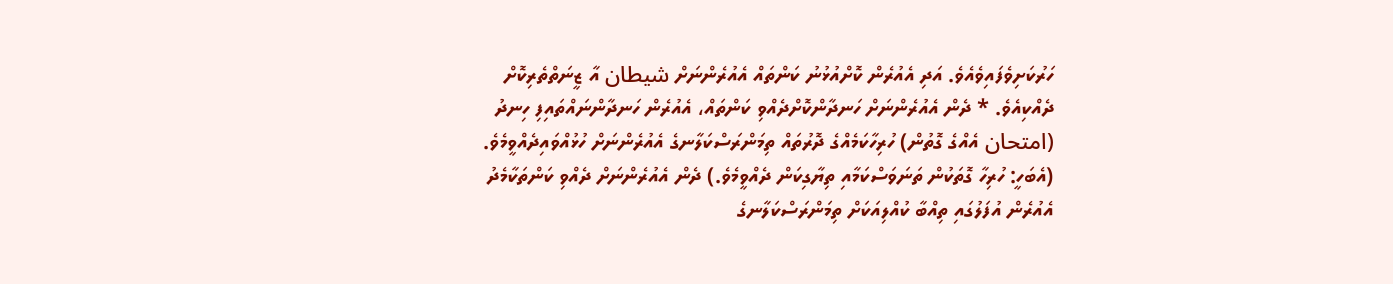ހަރުކަށިވެފައިވެއެވެ. އަދި އެއުރެން ކޮށްއުޅުނު ކަންތައް އެއުރެންނަށް شيطان އާ ޒީނަތްތެރިކޮށް ދެއްކިއެވެ. * ދެން އެއުރެންނަށް ހަނދާންކޮށްދެއްވި ކަންތައް، އެއުރެން ހަނދާންނައްތައިފި ހިނދު (امتحان އެއްގެ ގޮތުން) ހުރިހާކަމެއްގެ ދޮރުތައް ތިމަންރަސްކަލާނގެ އެއުރެންނަށް ހުޅުއްވައިދެއްވީމެވެ. (އެބަހީ: ހުރިހާ ގޮތަކުން ތަނަވަސްކަމާއި ތިޔާގިކަން ދެއްވީމެވެ.) ދެން އެއުރެންނަށް ދެއްވި ކަންތަކާމެދު އެއުރެން އުފަލުގައި ތިއްބާ ކުއްލިއަކަށް ތިމަންރަސްކަލާނގެ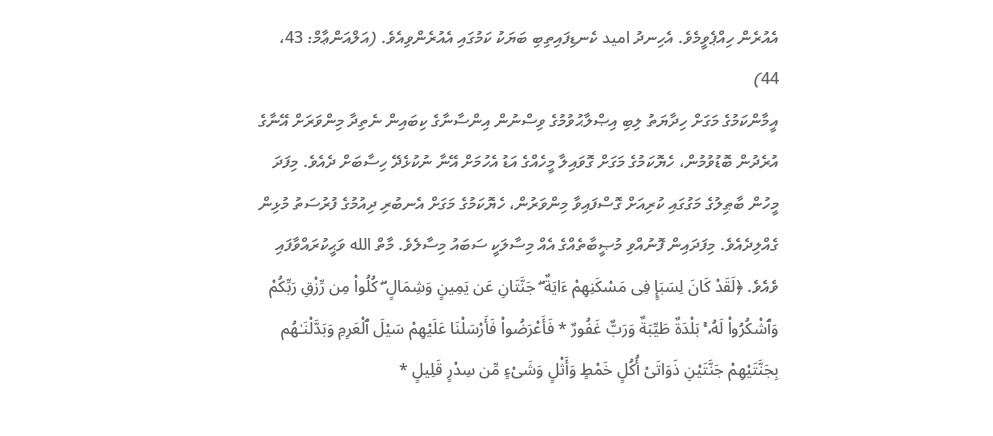އެއުރެން ހިއްޕެވީމެވެ. އެހިނދު اميد ކެނޑިފައިތިބި ބަޔަކު ކަމުގައި އެއުރެންވިއެވެ. (އަލްއަންޢާމް: 43، 44)
އީމާންކަމުގެ މަގަށް ހިދާޔަތު ލިބި އިޞްލާޙުވުމުގެ ވިސްނުން އިންސާނާގެ ކިބައިން ނެތިދާ މިންވަރަށް އޭނާގެ އުރެދުން ބޮޑުވުމުން، ހެޔޮކަމުގެ މަގަށް ގޮވައިލާ މީހެއްގެ އަޑު އެހުމަށް އޭނާ ނުކުޅެދޭ ހިސާބަށް ދެއެވެ. މިފަދަ މީހުން ބާޠިލުގެ މަގުގައި ކުރިއަށް ގޮސްފައިވާ މިންވަރުން، ހެޔޮކަމުގެ މަގަށް އެނބުރި ދިއުމުގެ ފުރުސަތު މުޅިން ގެއްލިދެއެވެ. މިފަދައިން ފޮނުއްވި މުޞީބާތެއްގެ އެއް މިސާލަކީ ސަބައު މިސާލެވެ. މާތް الله ވަޙީކުރައްވާފައި ވެއެވެ. ﴿لَقَدْ كَانَ لِسَبَإٍ فِى مَسْكَنِهِمْ ءَايَةٌ ۖ جَنَّتَانِ عَن يَمِينٍ وَشِمَالٍ ۖ كُلُوا۟ مِن رِّزْقِ رَبِّكُمْ وَٱشْكُرُوا۟ لَهُۥ ۚ بَلْدَةٌ طَيِّبَةٌ وَرَبٌّ غَفُورٌ * فَأَعْرَضُوا۟ فَأَرْسَلْنَا عَلَيْهِمْ سَيْلَ ٱلْعَرِمِ وَبَدَّلْنَـٰهُم بِجَنَّتَيْهِمْ جَنَّتَيْنِ ذَوَاتَىْ أُكُلٍ خَمْطٍ وَأَثْلٍ وَشَىْءٍ مِّن سِدْرٍ قَلِيلٍ *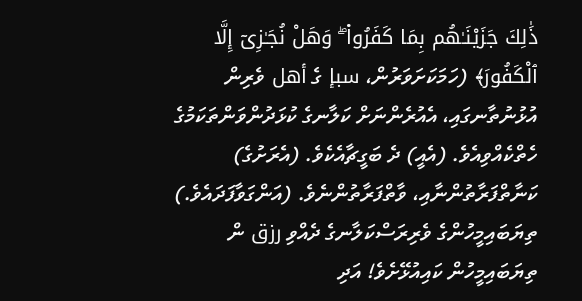ذَ‌ٰلِكَ جَزَيْنَـٰهُم بِمَا كَفَرُوا۟ ۖ وَهَلْ نُجَـٰزِىٓ إِلَّا ٱلْكَفُورَ﴾ (ހަމަކަށަވަރުން، سبإ ގެ أهل ވެރިން އުޅުނުތާނގައި، އެއުރެންނަށް ކަލާނގެ ކުޅަދުންވަންތަކަމުގެ ހެތްކެއްވިއެވެ. (އެއީ) ދެ ބަގީޗާއެކެވެ. (އެރަށުގެ) ކަނާތްފަރާތުންނާއި، ވާތްފަރާތުންނެވެ. (އަންގަވާފަދައެވެ.) ތިޔަބައިމީހުންގެ ވެރިރަސްކަލާނގެ ދެއްވި رزق ން ތިޔަބައިމީހުން ކައިއުޅޭށެވެ! އަދި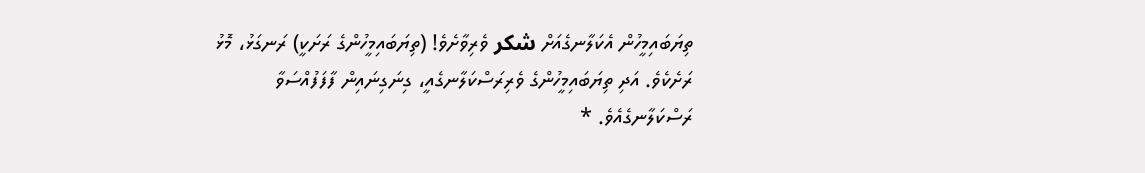ތިޔަބައިމީހުން އެކަލާނގެއަށް شكر ވެރިވާށެވެ! (ތިޔަބައިމީހުންގެ ރަށަކީ) ރަނގަޅު، މޮޅު ރަށެކެވެ. އަދި ތިޔަބައިމީހުންގެ ވެރިރަސްކަލާނގެއީ، ގިނަގިނައިން ފާފަފުއްސަވާ ރަސްކަލާނގެއެވެ. *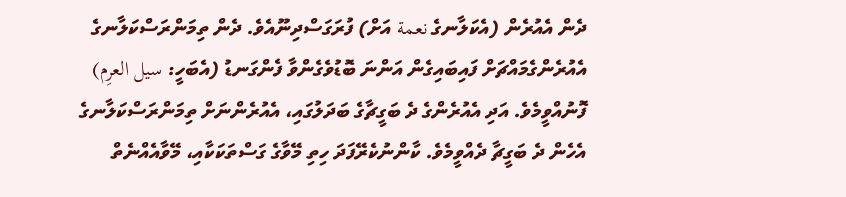ދެން އެއުރެން (އެކަލާނގެ نعمة އަށް) ފުރަގަސްދިނޫއެވެ. ދެން ތިމަންރަސްކަލާނގެ އެއުރެންގެމައްޗަށް ފައިބައިގެން އަންނަ ބޮޑުވެގެންވާ ފެންގަނޑު (އެބަހީ: سيل العرِم) ފޮނުއްވީމެވެ. އަދި އެއުރެންގެ ދެ ބަގީޗާގެ ބަދަލުގައި، އެއުރެންނަށް ތިމަންރަސްކަލާނގެ އެހެން ދެ ބަގީޗާ ދެއްވީމެވެ. ކާންނުކެރޭފަދަ ހިތި މޭވާގެ ގަސްތަކަކާއި، މޭވާއެއްނެތް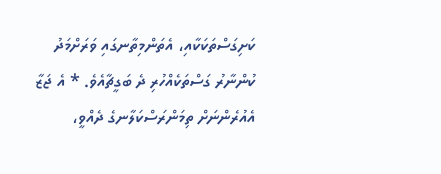ކަށިގަސްތަކަކާއި، އެތަންމިތާނގައި ވަރަށްމަދު ކުންނާރު ގަސްތަކެއްހުރި ދެ ބަގީޗާއެވެ. * އެ ޖަޒާ އެއުރެންނަށް ތިމަންރަސްކަލާނގެ ދެއްވީ،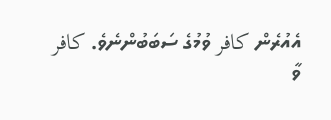އެއުރެން كافر ވުމުގެ ސަބަބުންނެވެ. كافر ވާ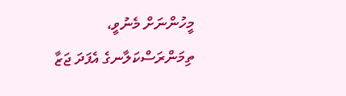މީހުންނަށް މެނުވީ، ތިމަންރަސްކަލާނގެ އެފަދަ ޖަޒާ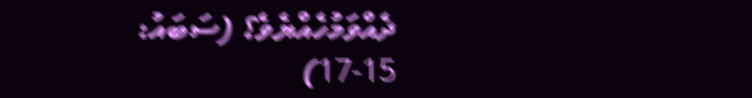ދެއްވަމުހެއްޔެވެ؟ (ސަބައު: 15-17)